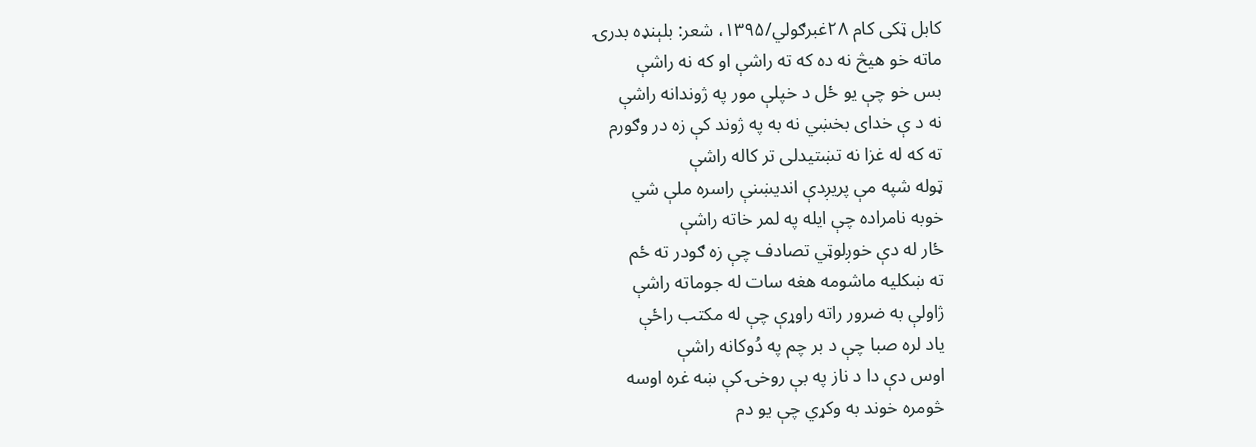کابل ټکی کام ۲۸غبرګولي/۱۳۹۵، شعر: بلېنډه بدرۍ
ماته خو هیڅ نه ده که ته راشې او که نه راشې
بس خو چې یو ځل د خپلې مور په ژوندانه راشې
نه د ې خدای بخښي نه به په ژوند کې زه در وګورم
ته که له غزا نه تښتیدلی تر کاله راشې
ټوله شپه مې پریږدې اندیښنې راسره ملې شي
خوبه نامراده چې ایله په لمر خاته راشې
ځار له دې خوږلوټي تصادف چې زه ګودر ته ځم
ته ښکلیه ماشومه هغه سات له جوماته راشې
ژاولې به ضرور راته راوړې چې له مکتب راځې
یاد لره صبا چې د بر چم په دُوکانه راشې
اوس دې دا د ناز په بې روخۍ کې ښه غره اوسه
څومره خوند به وکړي چې یو دم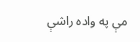مې په واده راشې